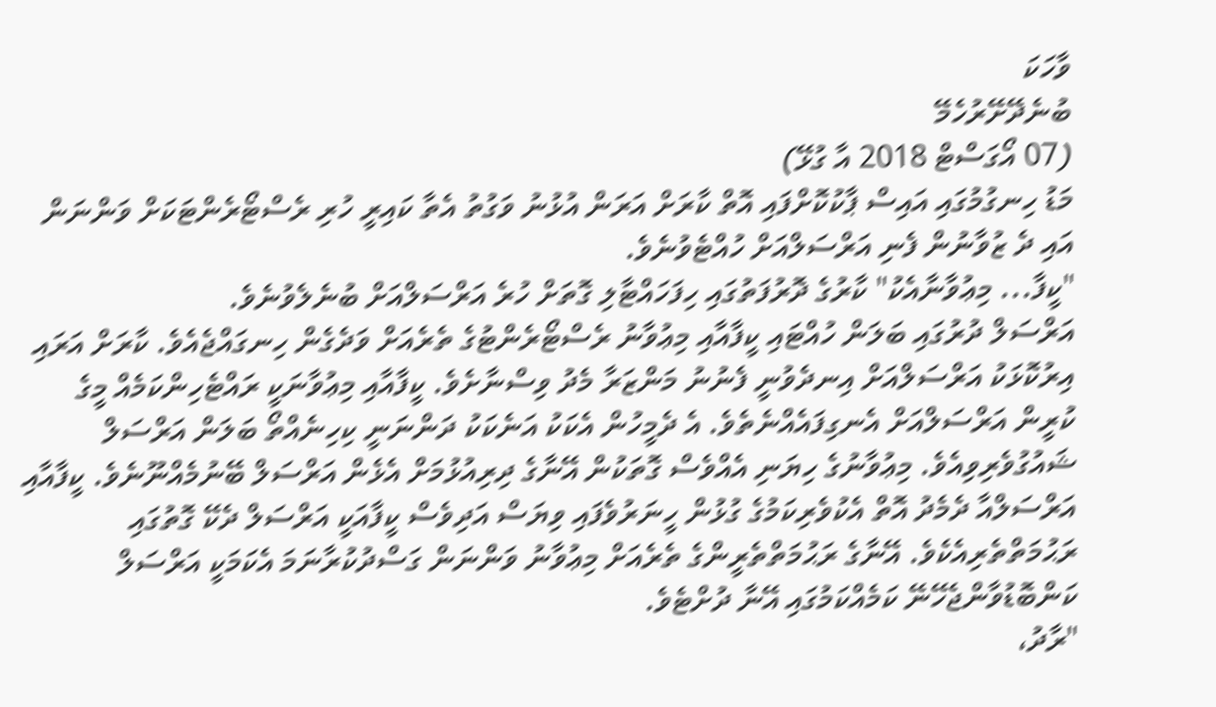ވާހަކަ
ބުނެދޭށޭރުހެމޭ
(07 އޯގަސްޓް 2018 އާ ގުޅޭ)
މަޑު ހިނގުމުގައި އައިސް ޕާކުކޮށްފައި އޮތް ކާރަށް އަރަން އުޅުނު ވަގުތު އެތާ ކައިރީ ހުރި ރެސްޓޯރެންޓަކަށް ވަންނަން އައި ދެ ޒުވާނުން ފެނި އަރްސަލްއަށް ހުއްޓެވުނެވެ.
"ކީފާ... މިޢުވާނާއެކު" ކާރުގެ ދޮރުފަތުގައި ހިފަހައްޓާލި ގޮތަށް ހުރެ އަރްސަލްއަށް ބުނެލެވުނެވެ.
އަރްސަލް ދުރުގައި ބަލަން ހުއްޓައި ކީފާއާއި މިޢުވާނު ރެސްޓޯރެންޓުގެ ތެރެއަށް ވަދެގެން ހިނގައްޖެއެވެ. ކާރަށް އަރައި އިރުކޮޅަކު އަރްސަލްއަށް އިނދެވުނީ ފެނުނު މަންޒަރާ މެދު ވިސްނާށެވެ. ކީފާއާއި މިޢުވާނަކީ ރައްޓެހިންކަމެއް މީގެ ކުރީން އަރްސަލްއަށް އެނގިފައެއްނެތެވެ. އެ ދެމީހުން އެކަކު އަނެކަކު ދަންނަނީ ކިހިނެއްތޯ ބަލަން އަރްސަލް ޝައުގުވެރިވިއެވެ. މިޢުވާނުގެ ހިޔަނި އެއްވެސް ގޮތަކުން އޭނާގެ ދިރިއުޅުމަށް އެޅެން އަރްސަލް ބޭނުމެއްނޫނެވެ. ކީފާއާއި އަރްސަލްއާ ދެމެދު އޮތް އެކުވެރިކަމުގެ ގުޅުން ހީނަރުވެފައި ވިޔަސް އަދިވެސް ކީފާއަކީ އަރްސަލް ދެކޭ ގޮތުގައި ރަޙުމަތްތެރިއެކެވެ. އޭނާގެ ރަޙުމަތްތެރީންގެ ތެރެއަށް މިޢުވާނު ވަންނަން ގަސްދުކުރާނަމަ އެކަމަކީ އަރްސަލް ކަންބޮޑުވާންޖެހޭނޭ ކަމެއްކަމުގައި އޭނާ ދުށްޓެވެ.
"ރާދު،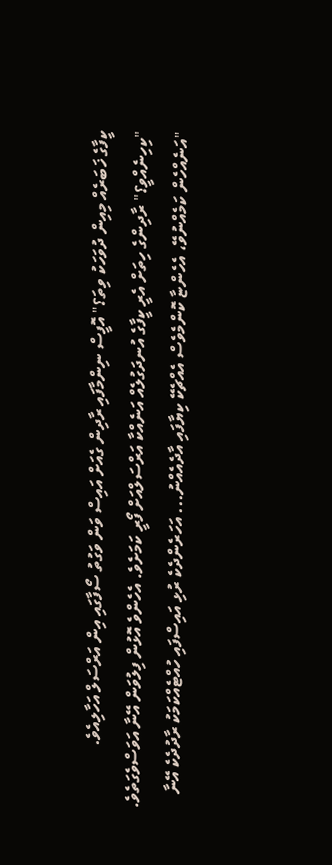ކީފާގެ ޚަބަރެއް މިއިން ދުވަހަކު ވިތަ؟" އޮފީސް ނިންމާފައި ރާދިން ގެއަށް އައިސް ވަން ވަގުތު ސޯފާގައި އިން އަރްސަލް އަހާލިއެވެ.
"ކިހިނެއްވީ؟" ރާދިންގެ ހިތަށް އެރީ ކީފާގެ އުނދަގުލެއް އަނެއްކާ އަރްސަލްއަށް ފޯރީ ކަމަށެވެ. އެހެންވެ އޮޅުން ފިލުވަން އޭނާ އަވަސްވެގަތެވެ.
"އަނެއްހެން ކަމެއްނުވޭ، އެހެންޏާ ކޮންމެވެސް އެއްޗެކޭ ކިޔާފައި އާދެއެއްނު... އަހަރެންދެކެ ރުޅި އައިސްފައި ހުއްޓެއްކަމަކު ރާދުދެކެ އޭނާ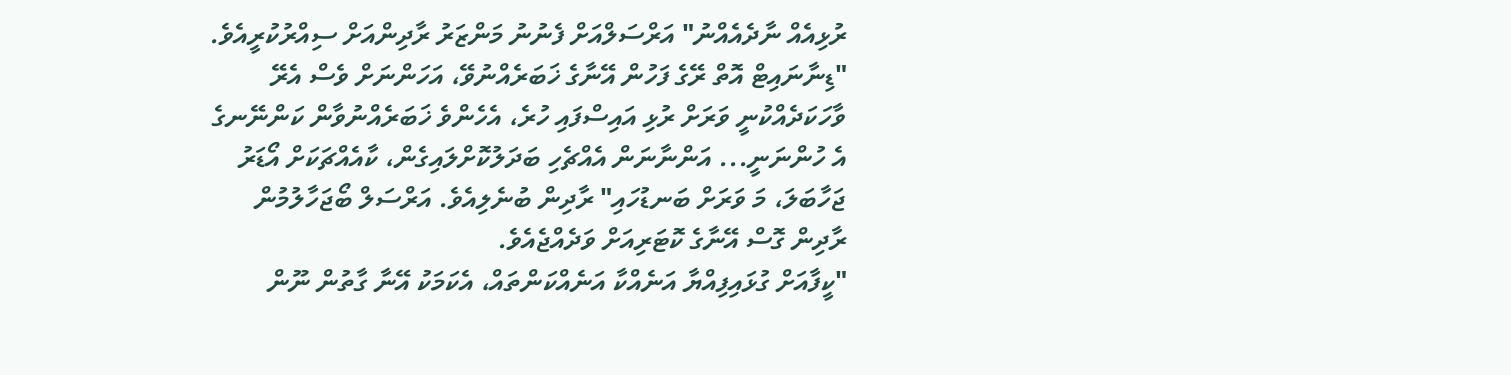ރުޅިއެއް ނާދެއެއްނު" އަރްސަލްއަށް ފެނުނު މަންޒަރު ރާދިންއަށް ސިއްރުކުރީއެވެ.
"ޑިނާނައިޓް އޮތް ރޭގެ ފަހުން އޭނާގެ ޚަބަރެއްނުވޭ، އަހަންނަށް ވެސް އެރޭ ވާހަކަދެއްކުނީ ވަރަށް ރުޅި އައިސްފައި ހުރެ، އެހެންވެ ޚަބަރެއްނުވާން ކަންނޭނގެ އެ ހުންނަނީ... އަންނާނަން އެއްޗެހި ބަދަލުކޮށްލައިގެން، ކާއެއްޗަކަށް އޯޑަރު ޖަހާބަލަ، މަ ވަރަށް ބަނޑުހައި" ރާދިން ބުނެލިއެވެ. އަރްސަލް ބޯޖަހާލުމުން ރާދިން ގޮސް އޭނާގެ ކޮޓަރިއަށް ވަދެއްޖެއެވެ.
"ކީފާއަށް ގުޅައިފިއްޔާ އަނެއްކާ އަނެއްކަންތައް، އެކަމަކު އޭނާ ގާތުން ނޫން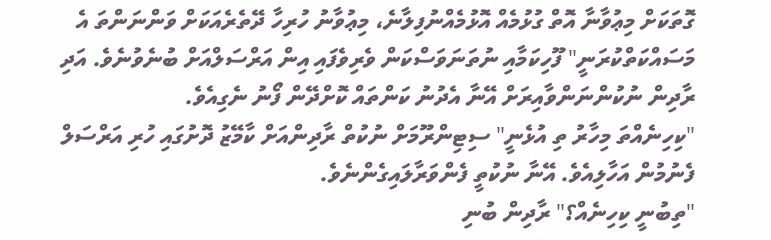ގޮތަކަށް މިޢުވާނާ އޮތް ގުޅުމެއް އޮޅުމެއްނުފިލާނެ، މިޢުވާނު ހުރިހާ ދޭތެރެއަކަށް ވަންނަންތަ އެ މަސައްކަތްކުރަނީ" ފޫހިކަމާއި ނުތަނަވަސްކަން ވެރިވެފައި އިން އަރްސަލްއަށް ބުނެވުނެވެ. އަދި ރާދިން ނުކުންނަންވާއިރަށް އޭނާ އެދުނު ކަންތައް ކޮށްދޭން ފޯނު ނެގިއެވެ.
"ކިހިނެއްތަ މިހާރު ތި އުޅެނީ" ސިޓިންރޫމަށް ނުކުތް ރާދިންއަށް ކާމޭޒު ދޮށުގައި ހުރި އަރްސަލް ފެނުމުން އަހާލިއެވެ. އޭނާ ނުކުތީ ފެންވަރާލައިގެންނެވެ.
"ތިބުނީ ކިހިނެއް؟" ރާދިން ބުނި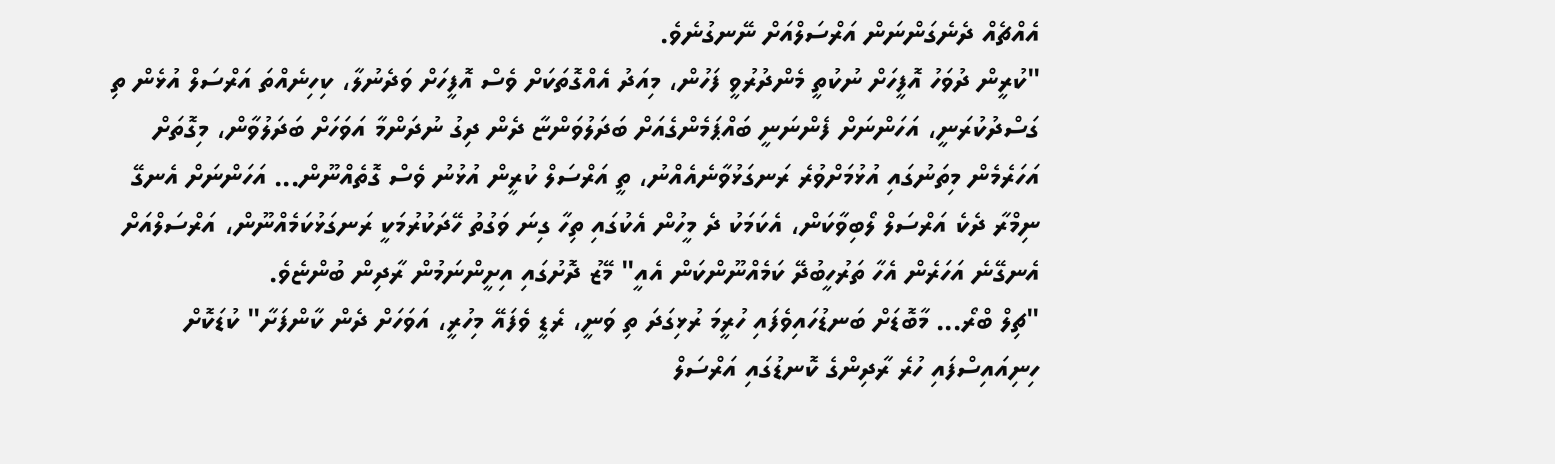އެއްޗެއް ދެނެގަންނަން އަރްސަލްއަށް ނޭނގުނެވެ.
"ކުރީން ދުވަހު އޮފީހަށް ނުކުތީ މެންދުރުވީ ފަހުން، މިއަދު އެއްގޮތަކަށް ވެސް އޮފީހަށް ވަދެނުލާ، ކިހިނެއްތަ އަރްސަލް އުޅެން ތި ގަސްދުކުރަނީ، އަހަންނަށް ފެންނަނީ ބައްޕަމެންގެއަށް ބަދަލުވަންޏާ ދެން ދިގު ނުދަންމާ އަވަހަށް ބަދަލުވާން، މިގޮތަށް އަހަރެމެން މިތަނުގައި އުޅުމަށްވުރެ ރަނގަޅުވާނެއެއްނު، ތީ އަރްސަލް ކުރީން އުޅުނު ވެސް ގޮތެއްނޫން... އަހަންނަށް އެނގޭ ނިމްރާ ދެކެ އަރްސަލް ލޯބިވާކަން، އެކަމަކު ދެ މީހުން އެކުގައި ތިހާ ގިނަ ވަގުތު ހޭދަކުރުމަކީ ރަނގަޅުކަމެއްނޫން، އަރްސަލްއަށް އެނގޭނެ އަހަރެން އެހާ ތަރުހީބުދޭ ކަމެއްނޫންކަން އެއީ" މޭޒު ދޮށުގައި އިށީންނަމުން ރާދިން ބުންޏެވެ.
"ޗިލް ބްރޯ... މާބޮޑަށް ބަނޑުހައިވެފައި ހުރީމަ ރުޅިގަދަ ތި ވަނީ، ރެޑީ ވެފައޭ މިހުރީ، އަވަހަށް ދެން ކާންފަށާ" ކުޑަކޮށް ހިނިއައިސްފައި ހުރެ ރާދިންގެ ކޮނޑުގައި އަރްސަލް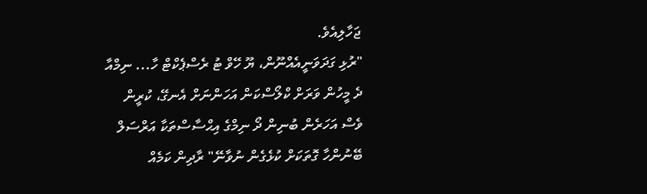ޖަހާލިއެވެ.
"ރުޅި ގަދަވަނީއެއްނޫން، ޔޫ ހޭވް ޓު ރެސްޕެކްޓް ހާ... ނިމްއާ ދެ މީހުން ވަރަށް ކްލޯސްކަން އަހަންނަށް އެނގޭ، ކުރީން ވެސް އަހަރެން ބުނިން ދޯ ނިމްގެ އިޙްސާސްތަކާ އަރްސަލް ބޭނުންހާ ގޮތަކަށް ކުޅެގެން ނުވާނޭ" ރާދިން ކަމެއް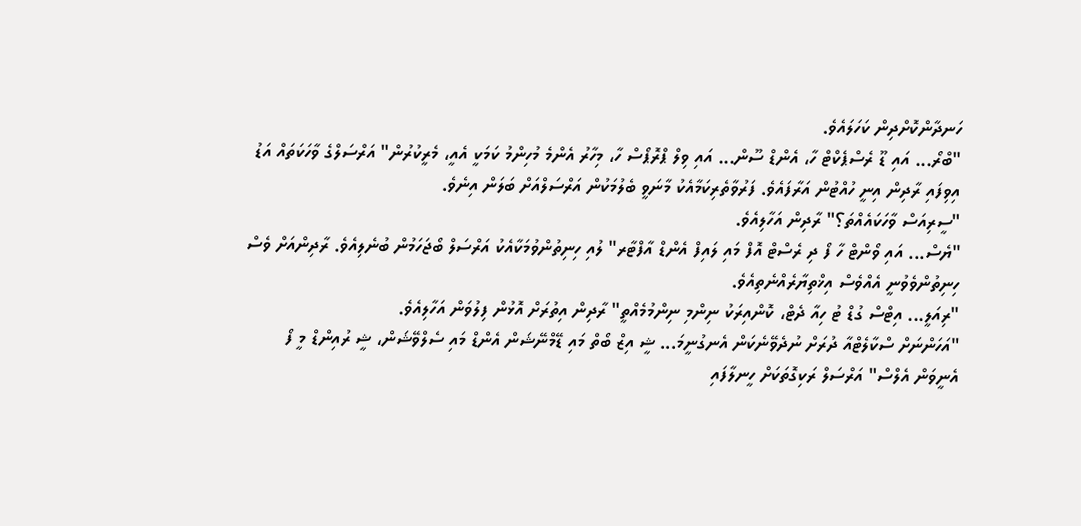ހަނދާންކޮށްދިން ކަހަލައެވެ.
"ބްރޯ... އައި ޑޫ ރެސްޕެކްޓް ހާ، އެންޑް ސޫން... އައި ވިލް ޕްރޮޕޯސް ހާ، މިހާރު އެންމެ މުހިންމު ކަމަކީ އެއީ، މެރީކުރުން" އަރްސަލްގެ ވާހަކަތައް އަޑު އިވިފައި ރާދިން އިނީ ހުއްޓުން އަރާފައެވެ. ފަރުވާތެރިކަމާއެކު މާނަވީ ބެލުމަކުން އަރްސަލްއަށް ބަލަން އިނެވެ.
"ސީރިއަސް ވާހަކައެއްތަ؟" ރާދިން އަހާލިއެވެ.
"ޔެސް... އައި ވޯންޓް ހާ ފޯ ދި ރެސްޓް އޮފް މައި ލައިފް އެންޑް އާފްޓާރ" ލުއި ހިނިތުންވުމަކާއެކު އަރްސަލް ބޯޖަހަމުން ބުނެލިއެވެ. ރާދިންއަށް ވެސް ހިނިތުންވެވުނީ އެއްވެސް އިޚްތިޔާރެއްނެތިއެވެ.
"ރިއަލީ... އިޓްސް ގުޑް ޓު ހިއާ ދެޓް، ކޮންއިރަކު ނިންމި ނިންމުމެއްތީ" ރާދިން އިތުރަށް އޮޅުން ފިލުވަން އަހާލިއެވެ.
"އަހަންނަށް ސްކާލެޓްއާ ދުރަށް ނުދެވޭނެކަން އެނގުނީމަ... ޝީ އިޒް ބޯތް މައި ޑޭމްނޭޝަން އެންޑް މައި ސެލްވޭޝަން، ޝީ ރުއިންޑް މީ ފޯ އެނީވަން އެލްސް" އަރްސަލް ރަކިގޮތަކަށް ހީނލާފައި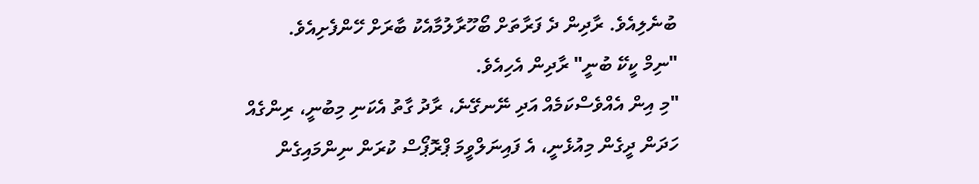ބުނެލިއެވެ. ރާދިން ދެ ފަރާތަށް ބޯހޫރާލުމާއެކު ބާރަށް ހޭންފެށިއެވެ.
"ނިމް ކީކޭ ބުނީ" ރާދިން އެހިއެވެ.
"މި އިން އެއްވެސްކަމެއް އަދި ނޭނގޭނެ، ރާދު ގާތު އެކަނި މިބުނީ، ރިންގެއް ހަދަން ދީގެން މިއުޅެނީ، އެ ފައިނަލްވީމަ ޕްރޮޕޯސް ކުރަން ނިންމައިގެން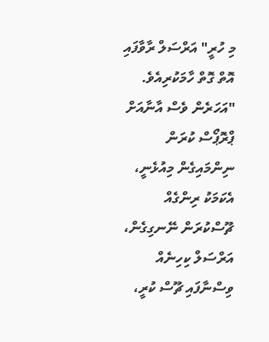މި ހުރީ" އަރްސަލް ރާވާފައި އޮތް ގޮތް ހާމަކުރިއެވެ.
"އަހަރެން ވެސް އާނާއަށް ޕްރޮޕޯސް ކުރަން ނިންމައިގެން މިއުޅެނީ، އެކަމަކު ރިންގެއް ޗޫސްކުރަން ނޭނގިގެން، އަރްސަލް ކިހިނެއް ވިސްނާފައި ޗޫސް ކުރީ،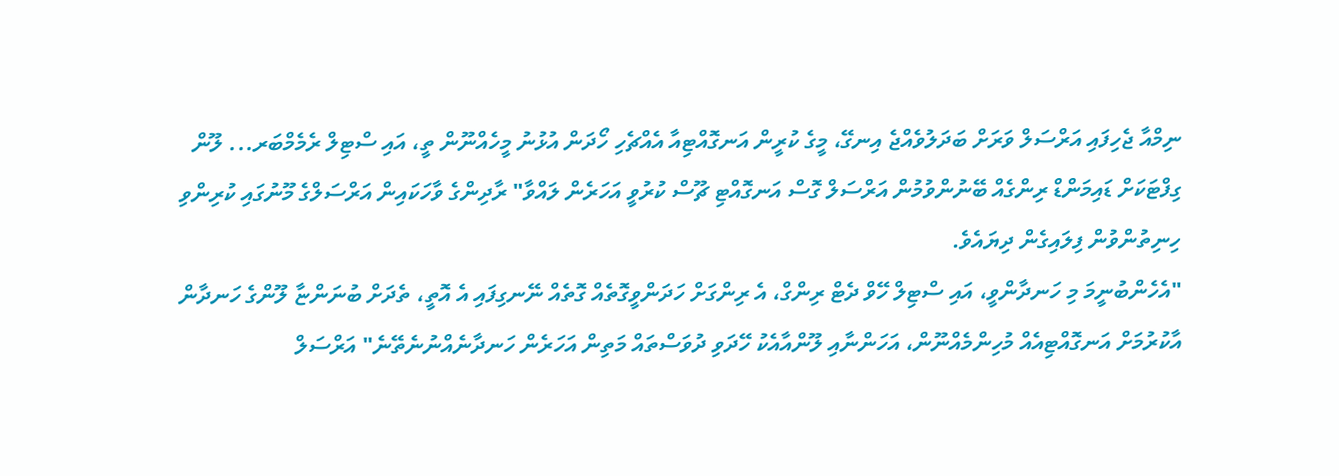ނިމްއާ ޖެހިފައި އަރްސަލް ވަރަށް ބަދަލުވެއްޖެ އިނގޭ، މީގެ ކުރީން އަނގޮއްޓިއާ އެއްޗެހި ހޯދަން އުޅުނު މީހެއްނޫން ތީ، އައި ސްޓިލް ރެމެމްބަރ... ލޫން ގިފްޓަކަށް ޑައިމަންޑް ރިންގެއް ބޭނުންވުމުން އަރްސަލް ގޮސް އަނގޮއްޓި ޗޫސް ކުރުވީ އަހަރެން ލައްވާ" ރާދިންގެ ވާހަކައިން އަރްސަލްގެ މޫނުގައި ކުރިންވި ހިނިތުންވުން ފިލައިގެން ދިޔައެވެ.
"އެހެންބުނީމަ މި ހަނދާންވީ، އައި ސްޓިލް ހޭވް ދެޓް ރިންގް، އެ ރިންގަށް ހަދަންވީގޮތެއް ގޮތެއް ނޭނގިފައި އެ އޮތީ، ތެދަށް ބުނަންޏާ ލޫންގެ ހަނދާން އާކުރުމަށް އަނގޮއްޓިއެއް މުހިންމެއްނޫން، އަހަންނާއި ލޫންއާއެކު ހޭދަވި ދުވަސްތައް މަތިން އަހަރެން ހަނދާނެއްނުނެތޭނެ" އަރްސަލް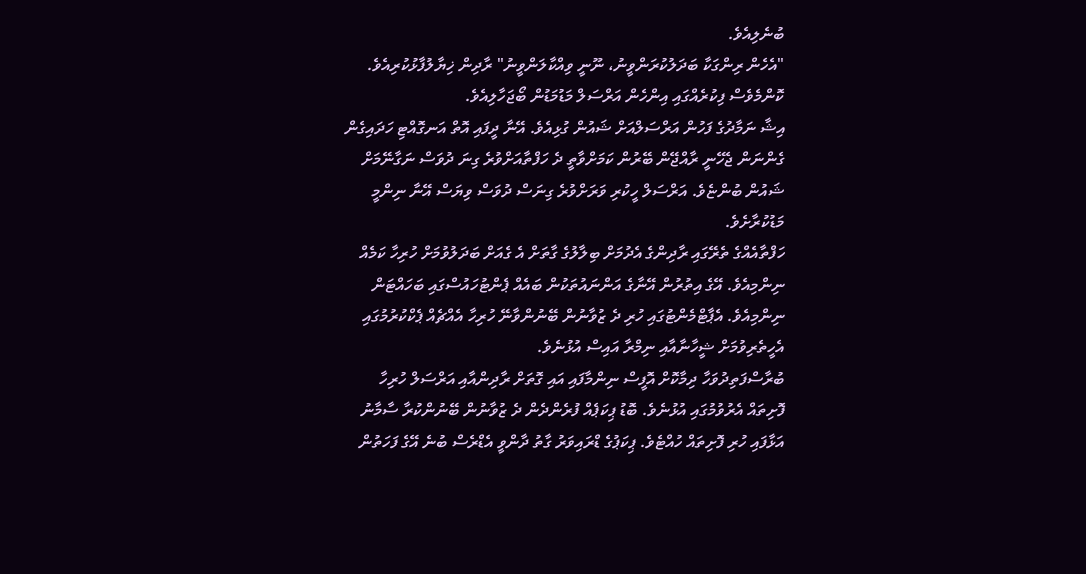ބުނެލިއެވެ.
"އެހެން ރިންގަކާ ބަދަލުކުރަންވީނު، ނޫނީ ވިއްކާލަންވީނު" ރާދިން ޚިޔާލުފާޅުކުރިއެވެ. ކޮންމެވެސް ފިކުރެއްގައި އިންހެން އަރްސަލް މަޑުމަޑުން ބޯޖަހާލިއެވެ.
އިޝާ ނަމާދުގެ ފަހުން އަރްސަލްއަށް ޝައުން ގުޅިއެވެ. އޭނާ ދީފައި އޮތް އަނގޮއްޓި ހަދައިގެން ގެންނަން ޖެހޭނީ ރާއްޖޭން ބޭރުން ކަމަށްވާތީ ދެ ހަފްތާއަށްވުރެ ގިނަ ދުވަސް ނަގާނޭމަށް ޝައުން ބުންޏެވެ. އަރްސަލް ހީކުރި ވަރަށްވުރެ ގިނަސް ދުވަސް ވިޔަސް އޭނާ ނިންމީ މަޑުކުރާށެވެ.
ހަފްތާއެއްގެ ތެރޭގައި ރާދިންގެ އެދުމަށް ބިލާލުގެ ގާތަށް އެ ގެއަށް ބަދަލުވުމަށް ހުރިހާ ކަމެއް ނިންމިއެވެ. އޭގެ އިތުރުން އޭނާގެ އަންނައުތަކުން ބައެއް ޕެންޓުހައުސްގައި ބަހައްޓަން ނިންމިއެވެ. އެޕާޓްމެންޓުގައި ހުރި ދެ ޒުވާނުން ބޭނުންވާނޭ ހުރިހާ އެއްޗެއް ޕެކްކުރުމުގައި އެހީތެރިވުމަށް ޝީހާނާއާއި ނިމްރާ އައިސް އުޅުނެވެ.
ބުރާސްފަތިދުވަހާ ދިމާކޮށް އޮފީސް ނިންމާފައި އައި ގޮތަށް ރާދިންއާއި އަރްސަލް ހުރިހާ ފޮށިތައް އެރުވުމުގައި އުޅުނެވެ. ބޮޑު ޕިކަޕެއް ފުރެންދެން ދެ ޒުވާނުން ބޭނުންކުރާ ސާމާނު އަޅާފައި ހުރި ފޮށިތައް ހުއްޓެވެ. ޕިކަޕުގެ ޑްރައިވަރު ގާތު ދާންވީ އެޑްރެސް ބުނެ އޭގެ ފަހަތުން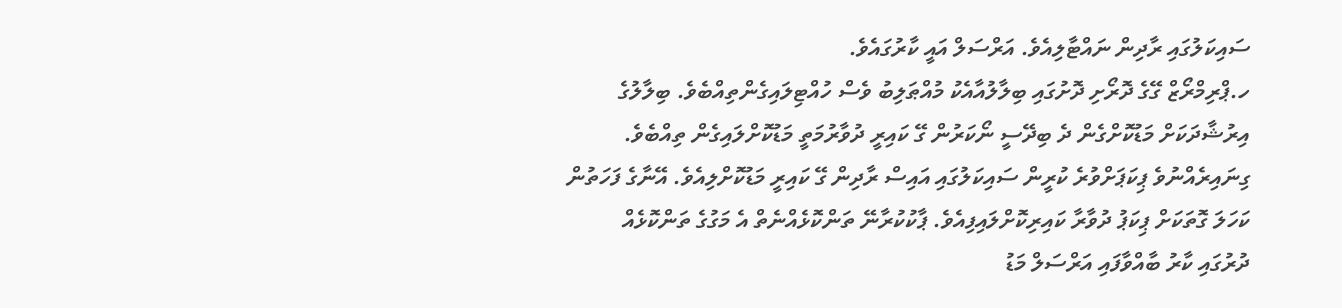ސައިކަލުގައި ރާދިން ނައްޓާލިއެވެ. އަރްސަލް އައީ ކާރުގައެވެ.
ހ.ޕްރިމްރޯޒް ގޭގެ ދޮރޯށި ދޮށުގައި ބިލާލުއާއެކު މުއްޠަލިބު ވެސް ހުއްޓިލައިގެންތިއްބެވެ. ބިލާލުގެ އިރުޝާދަކަށް މަޑުކޮށްގެން ދެ ބިދޭސީ ނޯކަރުން ގޭ ކައިރީ ދުވާރުމަތީ މަޑުކޮށްލައިގެން ތިއްބެވެ. ގިނައިރެއްނުވެ ޕިކަޕަށްވުރެ ކުރީން ސައިކަލުގައި އައިސް ރާދިން ގޭ ކައިރީ މަޑުކޮށްލިއެވެ. އޭނާގެ ފަހަތުން ކަހަލަ ގޮތަކަށް ޕިކަޕު ދުވާރާ ކައިރިކޮށްލައިފިއެވެ. ޕާކުކުރާނޭ ތަންކޮޅެއްނެތް އެ މަގުގެ ތަންކޮޅެއް ދުރުގައި ކާރު ބާއްވާފައި އަރްސަލް މަޑު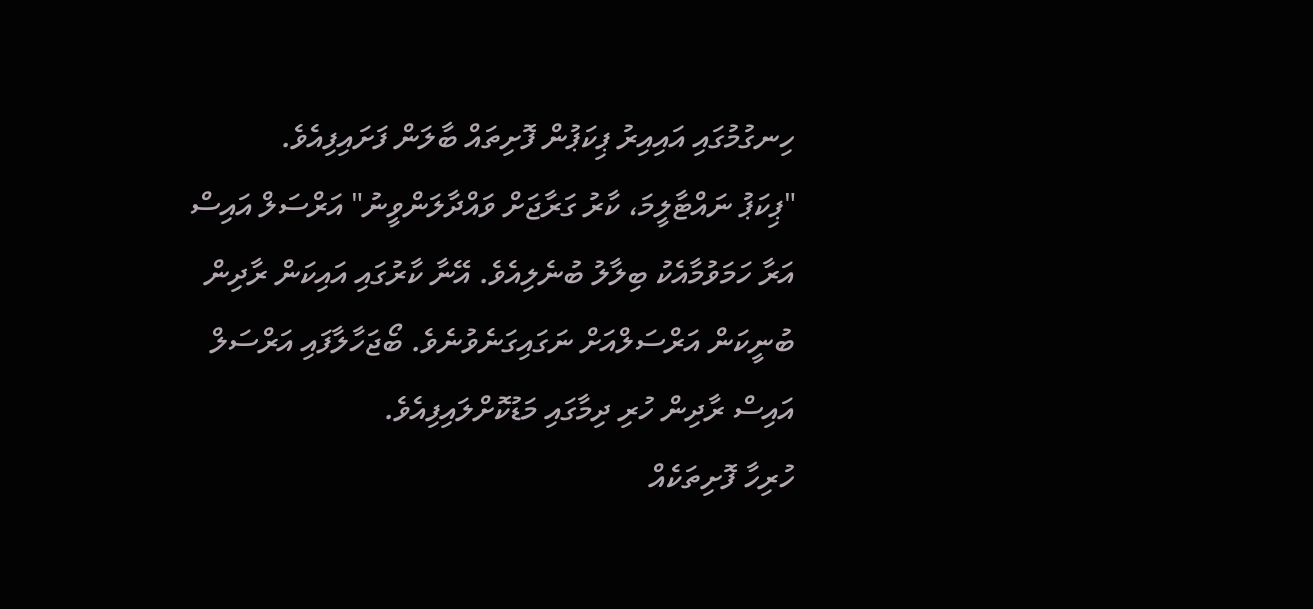ހިނގުމުގައި އައިއިރު ޕިކަޕުން ފޮށިތައް ބާލަން ފަށައިފިއެވެ.
"ޕިކަޕު ނައްޓާލީމަ، ކާރު ގަރާޖަށް ވައްދާލަންވީނު" އަރްސަލް އައިސް އަރާ ހަމަވުމާއެކު ބިލާލު ބުނެލިއެވެ. އޭނާ ކާރުގައި އައިކަން ރާދިން ބުނީކަން އަރްސަލްއަށް ނަގައިގަނެވުނެވެ. ބޯޖަހާލާފައި އަރްސަލް އައިސް ރާދިން ހުރި ދިމާގައި މަޑުކޮށްލައިފިއެވެ.
ހުރިހާ ފޮށިތަކެއް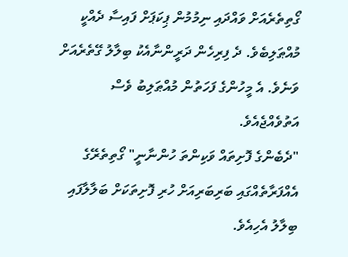ގޯތިތެރެއަށް ވައްދައި ނިމުމުން ޕިކަޕަށް ފައިސާ ދެއްކީ މުއްޠަލިބެވެ. ދެ ފިރިހެން ދަރީންނާއެކު ބިލާލު ގޭތެރެއަށް ވަނެވެ. އެ މީހުންގެ ފަހަތުން މުއްޠަލިބު ވެސް އަތުވެއްޖެއެވެ.
"ދެބެންގެ ފޮށިތައް ވަކިންތަ ހުންނާނީ" ގޯތިތެރޭގެ އެއްފަރާތެއްގައި ބަރިބަރިއަށް ހުރި ފޮށިތަކަށް ބަލާލާފައި ބިލާލު އެހިއެވެ.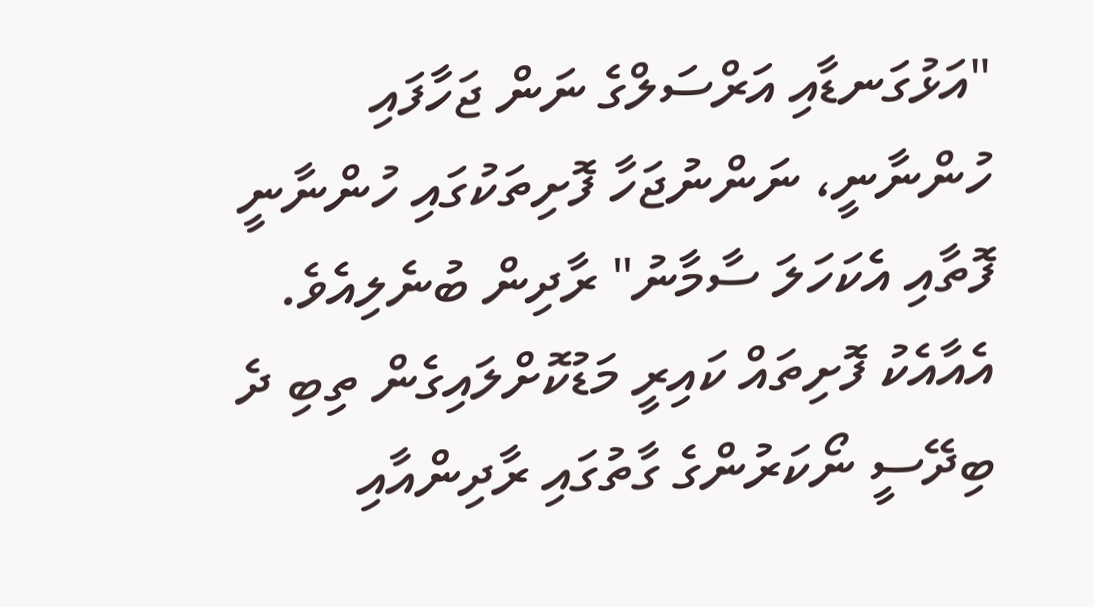"އަޅުގަނޑާއި އަރްސަލްގެ ނަން ޖަހާފައި ހުންނާނީ، ނަންނުޖަހާ ފޮށިތަކުގައި ހުންނާނީ ފޮތާއި އެކަހަލަ ސާމާނު" ރާދިން ބުނެލިއެވެ. އެއާއެކު ފޮށިތައް ކައިރީ މަޑުކޮށްލައިގެން ތިބި ދެ ބިދޭސީ ނޯކަރުންގެ ގާތުގައި ރާދިންއާއި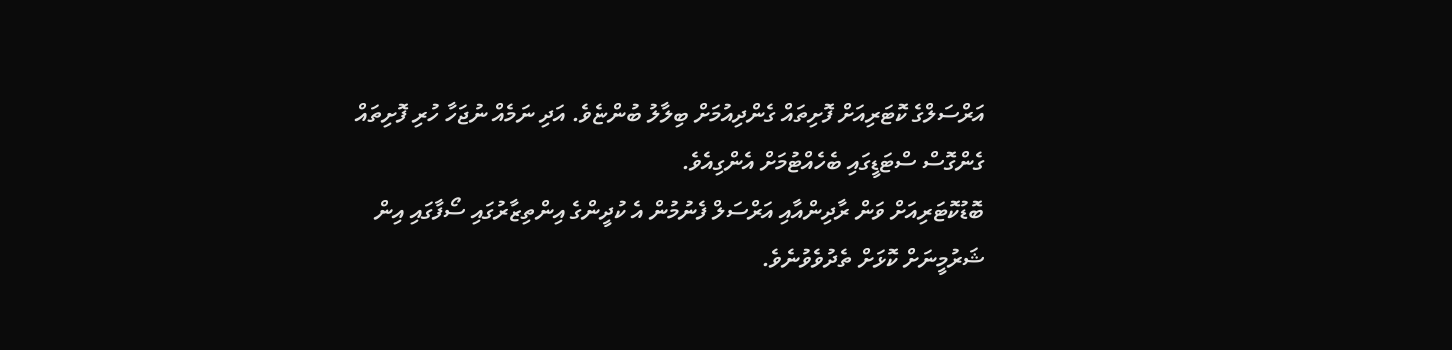އަރްސަލްގެ ކޮޓަރިއަށް ފޮށިތައް ގެންދިއުމަށް ބިލާލު ބުންޏެވެ. އަދި ނަމެއް ނުޖަހާ ހުރި ފޮށިތައް ގެންގޮސް ސްޓަޑީގައި ބެހެއްޓުމަށް އެންގިއެވެ.
ބޮޑުކޮޓަރިއަށް ވަން ރާދިންއާއި އަރްސަލް ފެނުމުން އެ ކުދީންގެ އިންތިޒާރުގައި ސޯފާގައި އިން ޝަރުމީނަށް ކޮޅަށް ތެދުވެވުނެވެ.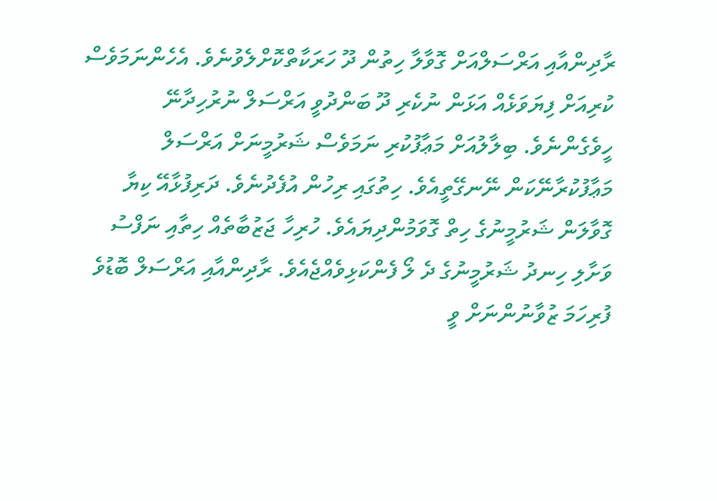ރާދިންއާއި އަރްސަލްއަށް ގޮވާލާ ހިތުން ދޫ ހަރަކާތްކޮށްލެވުނެވެ. އެހެންނަމަވެސް ކުރިއަށް ފިޔަވަޅެއް އަޅަން ނުކެރި ދޫ ބަންދުވީ އަރްސަލް ނުރުހިދާނޭ ހީވެގެންނެވެ. ބިލާލުއަށް މަޢާފުކުރި ނަމަވެސް ޝަރުމީނަށް އަރްސަލް މަޢާފުކުރާނޭކަން ނޭނގޭތީއެވެ. ހިތުގައި ރިހުން އުފެދުނެވެ. ދަރިފުޅާއޭ ކިޔާ ގޮވާލަން ޝަރުމީނުގެ ހިތް ގޮވަމުންދިޔައެވެ. ހުރިހާ ޖަޒުބާތެއް ހިތާއި ނަފްސު ވަށާލި ހިނދު ޝަރުމީނުގެ ދެ ލޯ ފެންކަޅިވެއްޖެއެވެ. ރާދިންއާއި އަރްސަލް ބޮޑުވެ ފުރިހަމަ ޒުވާނުންނަށް ވީ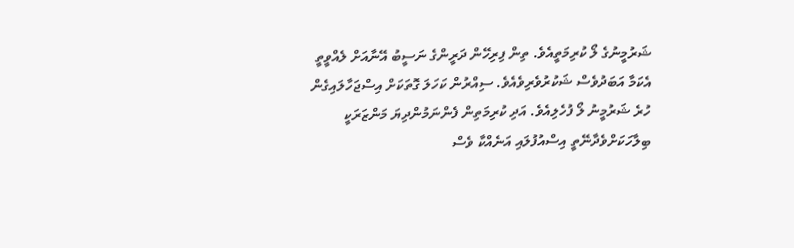ޝަރުމީނުގެ ލޯ ކުރިމަތީއެވެ. ތިން ފިރިހޭން ދަރީންގެ ނަސީބު އޭނާއަށް ލެއްވީތީ އެކަމާ އަބަދުވެސް ޝަކުރުވެރިވެއެވެ. ސިއްރުން ކަހަލަ ގޮތަކަށް އިސްޖަހާލައިގެން ހުރެ ޝަރުމީނު ލޯ ފުހެލިއެވެ. އަދި ކުރިމަތިން ފެންނަމުންދިޔަ މަންޒަރަކީ ބިލާހަކަށްވެދާނޭތީ އިސްއުފުލައި އަނެއްކާ ވެސް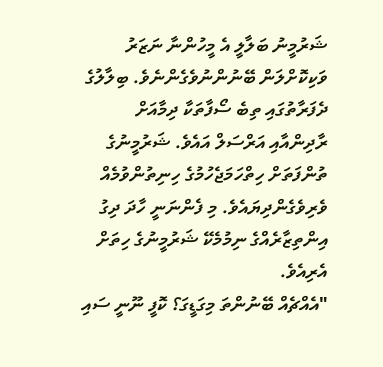ޝަރުމީނު ބަލާލީ އެ މީހުންނާ ނަޒަރު ވަކިކޮށްލަން ބޭނުންނުވެގެންނެވެ. ބިލާލުގެ ދެފަރާތުގައި ތިބެ ސޯފާތަކާ ދިމާއަށް ރާދިންއާއި އަރްސަލް އައެވެ. ޝަރުމީނުގެ ތުންފަތަށް ހިތްހަމަޖެހުމުގެ ހިނިތުންވުމެއް ވެރިވެގެންދިޔައެވެ. މި ފެންނަނީ ހާދަ ދިގު އިންތިޒާރެއްގެ ނިމުމެކޭ ޝަރުމީނުގެ ހިތަށް އެރިއެވެ.
"އެއްޗެއް ބޭނުންތަ މިގަޑީގަ؟ ކޮފީ ނޫނީ ސައި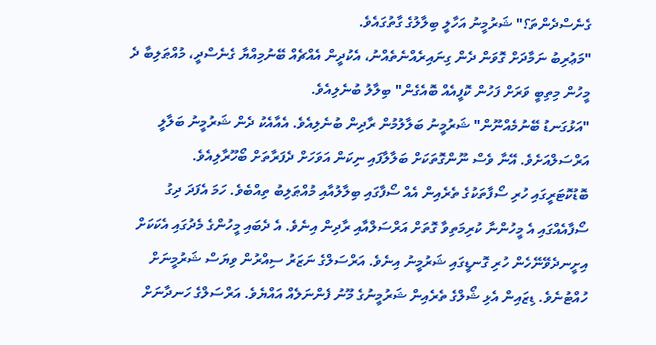ގެނެސްދެންތަ؟" ޝަރުމީނު އަހާލީ ބިލާލުގެ ގާތުގައެވެ.
"މަޢުރިބު ނަމާދަށް ގޮވަން ދެން ގިނައިރެއްނެތެއްނު، އެކުދީން އެއްޗެއް ބޭނުމިއްޔާ ގެނެސްދީ، މުއްޠަލިބާ ދެ މީހުން މިތިބީ ވަރަށް ފަހުން ކޮފީއެއް ބޮއެގެން" ބިލާލު ބުނެލިއެވެ.
"އަޅުގަނޑު ބޭނުމެއްނޫން" ޝަރުމީނު ބަލާލުމުން ރާދިން ބުނެލިއެވެ. އެއާއެކު ދެން ޝަރުމީނު ބަލާލީ އަރްސަލްއަށެވެ. އޭނާ ވެސް ނޫންގޮތަކަށް ބަލާލާފައި ނިކަން އަވަހަށް ދެފަރާތަށް ބޯހޫރާލިއެވެ.
ބޮޑުކޮޓަރީގައި ހުރި ސޯފާތަކުގެ ތެރެއިން އެއް ސޯފާގައި ބިލާލުއާއި މުއްޠަލިބު ތިއްބެވެ. ހަމަ އެފަދަ ދިގު ސޯފާއެއްގައި އެ މީހުންނާ ކުރިމަތިވާ ގޮތަށް އަރްސަލްއާއި ރާދިން އިނެވެ. އެ ދެބައި މީހުންގެ މެދުގައި އެކަކަށް އިށީނދެވޭނޭހެން ހުރި ގޮނޑީގައި ޝަރުމީނު އިނެވެ. އަރްސަލްގެ ނަޒަރު ސިއްރުން ވިޔަސް ޝަރުމީނަށް ހުއްޓުނެވެ. ޑިޒައިން އެޅި ޝޯލްގެ ތެރެއިން ޝަރުމީނުގެ މޫނު ފެންނަލެއް އައްޔެވެ. އަރްސަލްގެ ހަނދާނަށް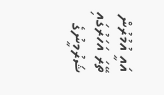އައީ އުމުރުން ތޭރަ އަހަރުގައި ޝަރުމީނުގެ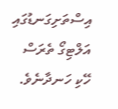އިސްތަށިގަނޑުގައި އަލްޓިގޯ ތެރަސް ހޭކި ހަނދާނެވެ.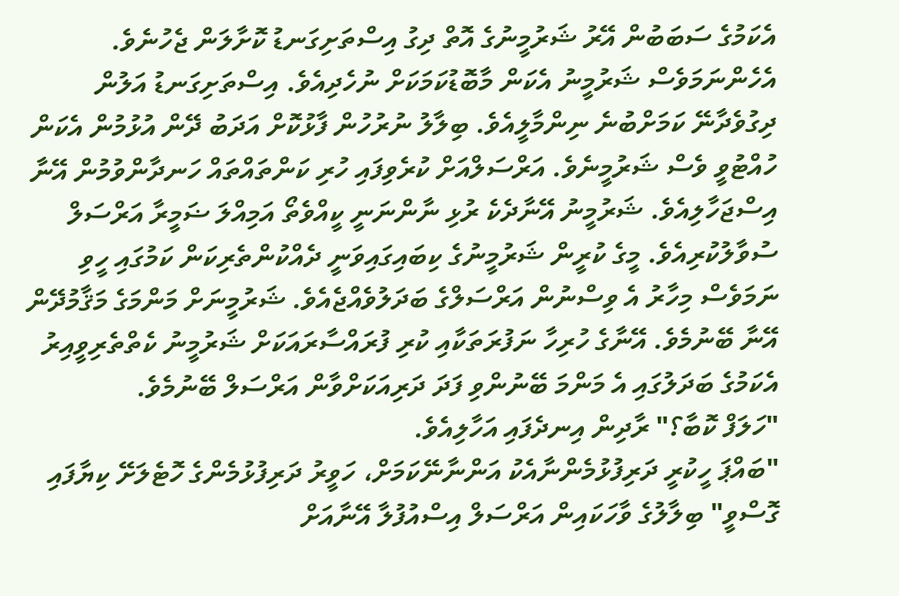އެކަމުގެ ސަބަބުން އޭރު ޝަރުމީނުގެ އޮތް ދިގު އިސްތަށިގަނޑު ކޮށާލަން ޖެހުނެވެ. އެހެންނަމަވެސް ޝަރުމީނު އެކަން މާބޮޑުކަމަކަށް ނުހެދިއެވެ. އިސްތަށިގަނޑު އަލުން ދިގުވެދާނޭ ކަމަށްބުނެ ނިންމާލީއެވެ. ބިލާލު ނުރުހުން ފާޅުކޮށް އަދަބު ދޭން އުޅުމުން އެކަން ހުއްޓުވީ ވެސް ޝަރުމީނެވެ. އަރްސަލްއަށް ކުރެވިފައި ހުރި ކަންތައްތައް ހަނދާންވުމުން އޭނާ އިސްޖަހާލިއެވެ. ޝަރުމީނު އޭނާދެކެ ރުޅި ނާންނަނީ ކީއްވެތޯ އަމިއްލަ ޟަމީރާ އަރްސަލް ސުވާލުކުރިއެވެ. މީގެ ކުރީން ޝަރުމީނުގެ ކިބައިގައިވަނީ ދެއްކުންތެރިކަން ކަމުގައި ހީވި ނަމަވެސް މިހާރު އެ ވިސްނުން އަރްސަލްގެ ބަދަލުވެއްޖެއެވެ. ޝަރުމީނަށް މަންމަގެ މަޤާމުދޭން އޭނާ ބޭނުމެވެ. އޭނާގެ ހުރިހާ ނަފުރަތަކާއި ކުރި ފުރައްސާރައަކަށް ޝަރުމީނު ކެތްތެރިވީއިރު އެކަމުގެ ބަދަލުގައި އެ މަންމަ ބޭނުންވި ފަދަ ދަރިއަކަށްވާން އަރްސަލް ބޭނުމެވެ.
"ހަލަފް ކޮބާ؟" ރާދިން އިނދެފައި އަހާލިއެވެ.
"ބައްޕަ ހީކުރީ ދަރިފުޅުމެންނާއެކު އަންނާނޭކަމަށް، ހަވީރު ދަރިފުޅުމެންގެ ހޮޓެލަށޭ ކިޔާފައި ގޮސްވީ" ބިލާލުގެ ވާހަކައިން އަރްސަލް އިސްއުފުލާ އޭނާއަށް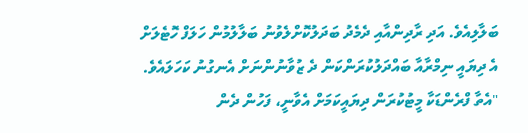ބަލާލިއެވެ. އަދި ރާދިންއާއި ދެމެދު ބަދަލުކޮށްލެވުނު ބަލާލުމުން ހަލަފް ހޮޓެލަށް އެ ދިޔައީ ނިމްރާއާ ބައްދަލުކުރަންކަން ދެ ޒުވާނުންނަށް އެނގުނު ކަހަލައެވެ.
"އެތާ ފްރެންޑަކާ މީޓުކުރަން ދިޔައީކަމަށް އެވާނީ، ފަހުން ދެން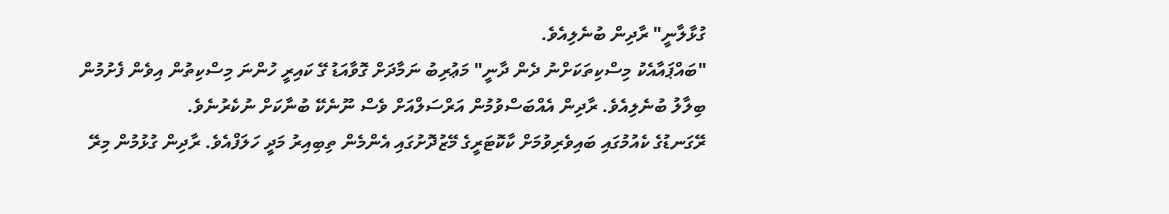ގުޅާލާނީ" ރާދިން ބުނެލިއެވެ.
"ބައްޕައާއެކު މިސްކިތަކަށްނު ދެން ދާނީ" މަޢުރިބު ނަމާދަށް ގޮވާއަޑު ގޭ ކައިރީ ހުންނަ މިސްކިތުން އިވެން ފެށުމުން ބިލާލު ބުނެލިއެވެ. ރާދިން އެއްބަސްވުމުން އަރްސަލްއަށް ވެސް ނޫނެކޭ ބުނާކަށް ނުކެރުނެވެ.
ރޭގަނޑުގެ ކެއުމުގައި ބައިވެރިވުމަށް ކާކޮޓަރީގެ މޭޒުދޮށުގައި އެންމެން ތިބިއިރު މަދީ ހަލަފްއެވެ. ރާދިން ގުޅުމުން މިރޭ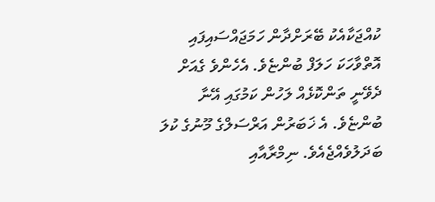ކުއްޖަކާއެކު ބޭރަށްދާން ހަމަޖައްސައިފައި އޮތްވާހަކަ ހަލަފް ބުންޏެވެ. އެހެންވެ ގެއަށް ދެވޭނީ ތަންކޮޅެއް ލަހުން ކަމުގައި އޭނާ ބުންޏެވެ. އެ ޚަބަރުން އަރްސަލްގެ މޫނުގެ ކުލަ ބަދަލުވެއްޖެއެވެ. ނިމްރާއާއި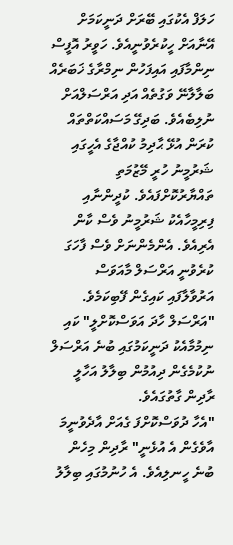ހަލަފް އެކުގައި ބޭރަށް ދަނީކަމަށް އޭނާއަށް ހީކުރެވުނީއެވެ. ހަވީރު އޮފީސް ނިންމާފައި އައިފަހުން ނިމްރާގެ ޚަބަރެއް ބަލާލާނޭ ވަގުތެއް އަދި އަރްސަލްއަށް ނުލިބެއެވެ. ބަދިގޭ މަސައްކަތްތައް ކުރަން އުޅޭ ޙާދިމު ކުއްޖާގެ އެހީގައި ޝަރުމީނު ހުރީ މޭޒުމަތި ތައްޔާރުކޮށްފައެވެ. ކުދީންނާއި ފިރިމީހާއެކު ޝަރުމީނު ވެސް ކާން އެރިއެވެ. އެންމެންނަށް ވެސް ފާހަގަ ކުރެވުނީ އަރްސަލް މާއަވަސް އަރުވާލާފައި ކައިގެން ފޭބިކަމެވެ.
"އަރްސަލް ހާދަ އަވަސްކޮށްލީ" ކައި ނިމުމާއެކު ދަނީކަމުގައި ބުނެ އަރްސަލް ނުކުމެގެން ދިއުމުން ބިލާލު އަހާލީ ރާދިން ގާތުގައެވެ.
"އެހާ ދުވަސްކޮށްފަ ގެއަށް އާދެވުނީމަ އާވެގެން އެ އުޅެނީ" ރާދިން މިހެން ބުނެ ހީނލިއެވެ. އެ ހުނުމުގައި ބިލާލު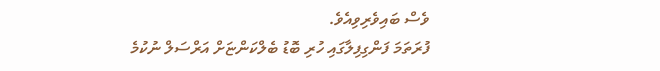ވެސް ބައިވެރިވިއެވެ.
ފުރަތަމަ ފަންގިފިލާގައި ހުރި ބޮޑު ބެލްކަންޏަށް އަރްސަލް ނުކުމެ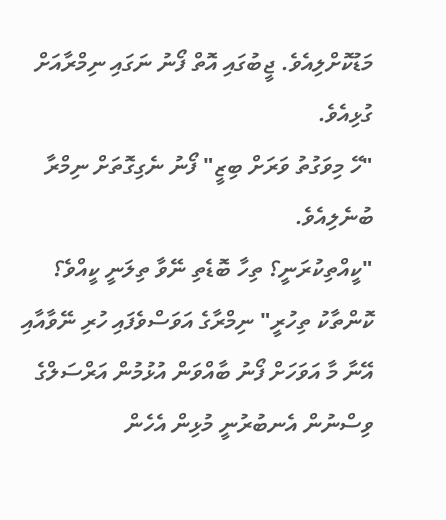މަޑުކޮށްލިއެވެ. ޖީބުގައި އޮތް ފޯނު ނަގައި ނިމްރާއަށް ގުޅިއެވެ.
"ހޭ މިވަގުތު ވަރަށް ބިޒީ" ފޯނު ނެގިގޮތަށް ނިމްރާ ބުނެލިއެވެ.
"ކީއްތިކުރަނީ؟ ތިހާ ބޮޑެތި ނޭވާ ތިލަނީ ކީއްވެ؟ ކޮންތާކު ތިހުރީ" ނިމްރާގެ އަވަސްވެފައި ހުރި ނޭވާއާއި އޭނާ މާ އަވަހަށް ފޯނު ބާއްވަން އުޅުމުން އަރްސަލްގެ ވިސްނުން އެނބުރުނީ މުޅިން އެހެން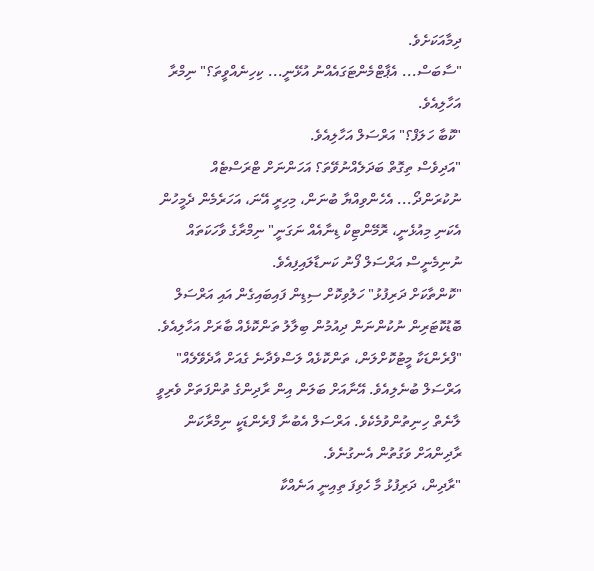ދިމާއަކަށެވެ.
"ސާބަސް... އެޕާޓްމެންޓަގައެއްނު އުޅޭނީ... ކިހިނެއްވީތަ؟" ނިމްރާ އަހާލިއެވެ.
"ކޮބާ ހަލަފް؟" އަރްސަލް އަހާލިއެވެ.
"އަދިވެސް ތިގޮތް ބަދަލެއްނުވޭތަ؟ އަހަންނަށް ޓްރަސްޓެއް ނުކުރަންދޯ... އެހެންވިއްޔާ ބުނަން، މިހިރީ އޭނަ، އަހަރެމެން ދެމީހުން އެކަނި މިއުޅެނީ، ރޮމޭންޓިކް ޑިނާއެއް ނަގަނީ" ނިމްރާގެ ވާހަކަތައް ނުނިމެނީސް އަރްސަލް ފޯނު ކަނޑާލައިފިއެވެ.
"ކޮންތާކަށް ދަރިފުޅު" ހަލުވިކޮށް ސިޑިން ފައިބައިގެން އައި އަރްސަލް ބޮޑުކޮޓަރިން ނުކުންނަން ދިއުމުން ބިލާލު ތަންކޮޅެއް ބާރަށް އަހާލިއެވެ.
"ފްރެންޑަކާ މީޓުކޮށްލަން، ތަންކޮޅެއް ލަސްވެދާނެ ގެއަށް އާދެވޭލެއް" އަރްސަލް ބުނެލިއެވެ. އޭނާއަށް ބަލަން އިން ރާދިންގެ ތުންފަތަށް ވެރިވީ ލާނެތް ހިނިތުންވުމެކެވެ. އަރްސަލް އެބުނާ ފްރެންޑަކީ ނިމްރާކަން ރާދިންއަށް ވަގުތުން އެނގުނެވެ.
"ރާދިން، ދަރިފުޅު މާ ހެވިފަ ތިއިނީ އަނެއްކާ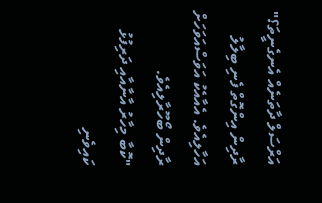އަރްސަލް ދާތަނެއް އެނގެނީތަ؟" ރާދިން އިންގޮތް ފެނި ބިލާލު އަހާލިއެވެ. އެއާއެކު އަވަސްއަވަހަށް ރާދިން ބޯހޫރާލިއެވެ.
"ކޮބާ މިހާރު އާނާއާއި ދަރިފުޅު ކައިވެނި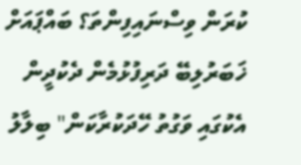ކުރަން ވިސްނައިފިންތަ؟ ބައްޕައަށް ޚަބަރުލިބޭ ދަރިފުޅުމެން ދެކުދީން އެކުގައި ވަގުތު ހޭދަކުރާކަން" ބިލާލު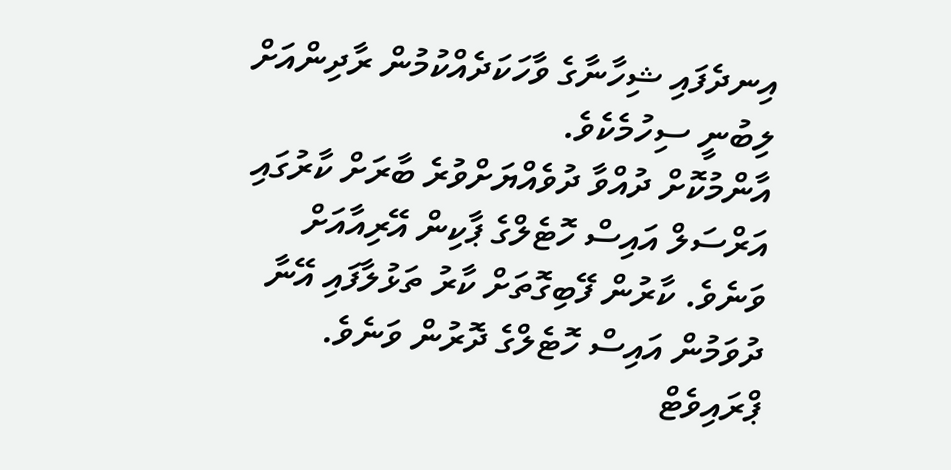އިނދެފައި ޝިހާނާގެ ވާހަކަދެއްކުމުން ރާދިންއަށް ލިބުނީ ސިހުމެކެވެ.
އާންމުކޮށް ދުއްވާ ދުވެއްޔަށްވުރެ ބާރަށް ކާރުގައި އަރްސަލް އައިސް ހޮޓެލްގެ ޕާކިން އޭރިއާއަށް ވަނެވެ. ކާރުން ފޭބިގޮތަށް ކާރު ތަޅުލާފައި އޭނާ ދުވަމުން އައިސް ހޮޓެލްގެ ދޮރުން ވަނެވެ. ޕްރައިވެޓް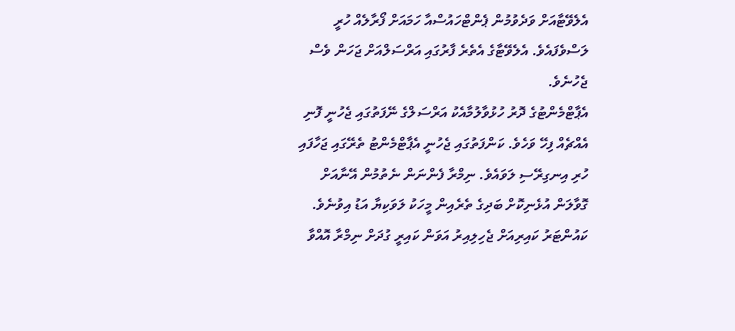އެލެވޭޓާއަށް ވަދެވުމުން ޕެންޓްހައުސްއާ ހަމައަށް ފޯރާލެއް ހުރީ ލަސްވެފައެވެ. އެލެވޭޓާގެ އެތެރެ ފާރުގައި އަރްސަލްއަށް ޖަހަން ވެސް ޖެހުނެވެ.
އެޕާޓްމެންޓުގެ ދޮރު ހުޅުވާލުމާއެކު އަރްސަލްގެ ނޭފަތުގައި ޖެހުނީ ފޮނި އެއްޗެއް ފިހޭ ވަހެވެ. ކަންފަތުގައި ޖެހުނީ އެޕާޓްމެންޓު ތެރޭގައި ޖަހާފައި ހުރި އިނގިރޭސި ލަވައެވެ. ނިމްރާ ފެންނަން ނެތުމުން އޭނާއަށް ގޮވާލަން އުޅެނިކޮށް ބަދިގެ ތެރެއިން މީހަކު ލަވަކިޔާ އަޑު އިވުނެވެ. ކައުންޓަރު ކައިރިއަށް ޖެހިލިއިރު އަވަން ކައިރީ ގުދަށް ނިމްރާ އޮއްވާ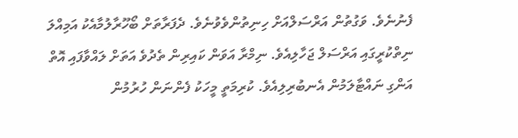ފެނުނެވެ. ވަގުތުން އަރްސަލްއަށް ހިނިތުންވެވުނެވެ. ދެފަރާތަށް ބޯހޫރާލުމާއެކު އަމިއްލަ ނިތްކުރީގައި އަރްސަލް ޖަހާލިއެވެ. ނިމްރާ އަވަން ކައިރިން ތެދުވެ އަތަށް ލައްވާފައި އޮތް އަންގި ނައްޓާލަމުން އެނބުރިލިއެވެ. ކުރިމަތީ މީހަކު ފެންނަން ހުރުމުން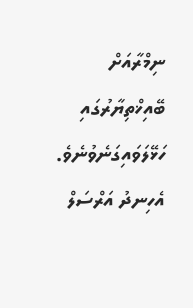ނިމްރާއަށް ބޭއިޚްތިޔާރުގައި ހަޅޭލަވައިގަނެވުނެވެ. އެހިނދު އަރްސަލް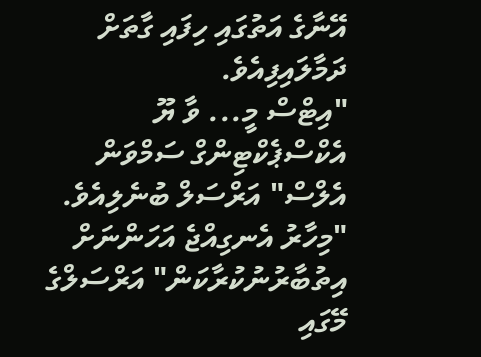އޭނާގެ އަތުގައި ހިފައި ގާތަށް ދަމާލައިފިއެވެ.
"އިޓްސް މީ... ވާ ޔޫ އެކްސްޕެކްޓިންގް ސަމްވަން އެލްސް" އަރްސަލް ބުނެލިއެވެ.
"މިހާރު އެނގިއްޖެ އަހަންނަށް އިތުބާރުނުކުރާކަން" އަރްސަލްގެ މޭގައި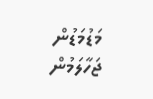މަޑުމަޑުން ޖަހާލަމުން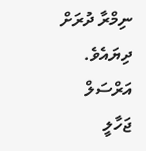ނިމްރާ ދުރަށް ދިޔައެވެ. އަރްސަލް ޖަހާލީ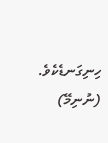ހިނިގަނޑެކެވެ. (ނުނިމޭ)